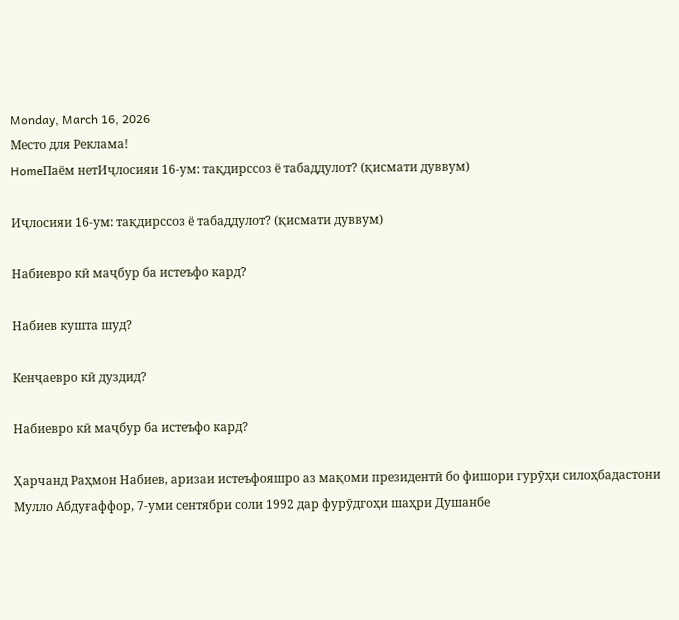Monday, March 16, 2026
Место для Реклама!
HomeПаём нетИҷлосияи 16-ум: тақдирссоз ё табаддулот? (қисмати дуввум)

Иҷлосияи 16-ум: тақдирссоз ё табаддулот? (қисмати дуввум)

Набиевро кӣ маҷбур ба истеъфо кард?

Набиев кушта шуд?

Кенҷаевро кӣ дуздид?

Набиевро кӣ маҷбур ба истеъфо кард?

Ҳарчанд Раҳмон Набиев, аризаи истеъфояшро аз мақоми президентӣ бо фишори гурӯҳи силоҳбадастони Мулло Абдуғаффор, 7-уми сентябри соли 1992 дар фурӯдгоҳи шаҳри Душанбе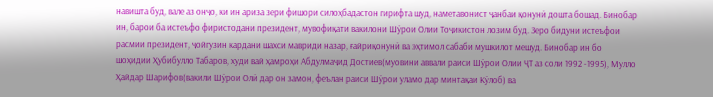навишта буд, вале аз онҷо, ки ин ариза зери фишори силоҳбадастон гирифта шуд, наметавонист ҷанбаи қонунӣ дошта бошад. Бинобар ин, барои ба истеъфо фиристодани президент, мувофиқати вакилони Шӯрои Олии Тоҷикистон лозим буд. Зеро бидуни истеъфои расмии президент, ҷойгузин кардани шахси мавриди назар, ғайриқонунӣ ва эҳтимол сабаби мушкилот мешуд. Бинобар ин бо шоҳидии Ҳубибулло Табаров, худи вай ҳамроҳи Абдулмаҷид Достиев(муовини аввали раиси Шӯрои Олии ҶТ аз соли 1992 -1995), Мулло Ҳайдар Шарифов(вакили Шӯрои Олӣ дар он замон, феълан раиси Шӯрои уламо дар минтақаи Кӯлоб) ва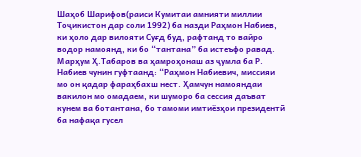Шаҳоб Шарифов(раиси Кумитаи амнияти миллии Тоҷикистон дар соли 1992) ба назди Раҳмон Набиев, ки ҳоло дар вилояти Суғд буд, рафтанд то вайро водор намоянд, ки бо “тантана” ба истеъфо равад. Марҳум Ҳ.Табаров ва ҳамроҳонаш аз ҷумла ба Р. Набиев чунин гуфтаанд: “Раҳмон Набиевич, миссияи мо он қадар фараҳбахш нест. Ҳамчун намояндаи вакилон мо омадаем, ки шуморо ба сессия даъват кунем ва ботантана, бо тамоми имтиёзҳои президентӣ ба нафақа гусел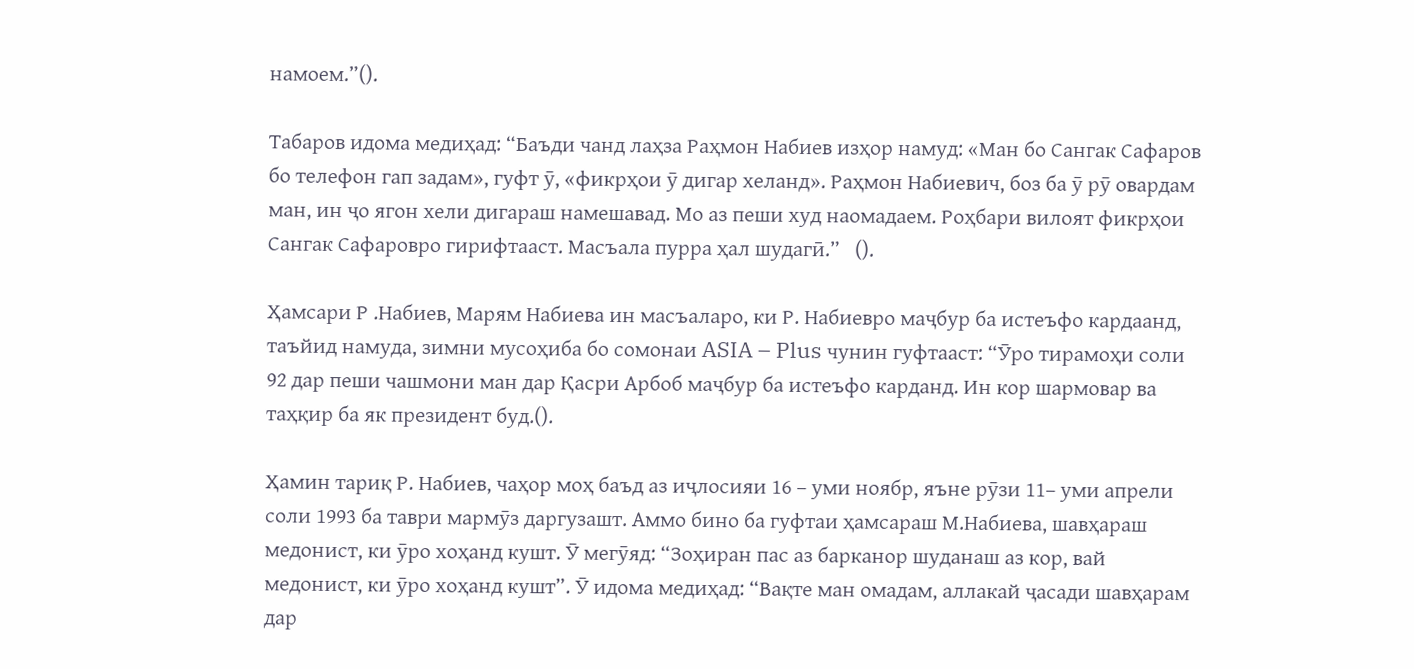намоем.”().

Табаров идома медиҳад: “Баъди чанд лаҳза Раҳмон Набиев изҳор намуд: «Ман бо Сангак Сафаров бо телефон гап задам», гуфт ӯ, «фикрҳои ӯ дигар хеланд». Раҳмон Набиевич, боз ба ӯ рӯ овардам ман, ин ҷо ягон хели дигараш намешавад. Мо аз пеши худ наомадаем. Роҳбари вилоят фикрҳои Сангак Сафаровро гирифтааст. Масъала пурра ҳал шудагӣ.”   ().

Ҳамсари Р .Набиев, Марям Набиева ин масъаларо, ки Р. Набиевро маҷбур ба истеъфо кардаанд, таъйид намуда, зимни мусоҳиба бо сомонаи ASIA – Plus чунин гуфтааст: “Ӯро тирамоҳи соли 92 дар пеши чашмони ман дар Қасри Арбоб маҷбур ба истеъфо карданд. Ин кор шармовар ва таҳқир ба як президент буд.().

Ҳамин тариқ Р. Набиев, чаҳор моҳ баъд аз иҷлосияи 16 – уми ноябр, яъне рӯзи 11– уми апрели соли 1993 ба таври мармӯз даргузашт. Аммо бино ба гуфтаи ҳамсараш М.Набиева, шавҳараш медонист, ки ӯро хоҳанд кушт. Ӯ мегӯяд: “Зоҳиран пас аз барканор шуданаш аз кор, вай медонист, ки ӯро хоҳанд кушт”. Ӯ идома медиҳад: “Вақте ман омадам, аллакай ҷасади шавҳарам дар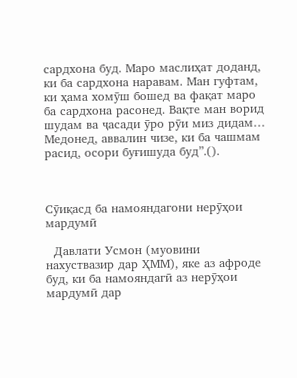сардхона буд. Маро маслиҳат доданд, ки ба сардхона наравам. Ман гуфтам, ки ҳама хомӯш бошед ва фақат маро ба сардхона расонед. Вақте ман ворид шудам ва ҷасади ӯро рӯи миз дидам… Медонед, аввалин чизе, ки ба чашмам расид, осори буғишуда буд”.().



Сӯиқасд ба намояндагони нерӯҳои мардумӣ

  Давлати Усмон (муовини нахуствазир дар ҲММ), яке аз афроде буд, ки ба намояндагӣ аз нерӯҳои мардумӣ дар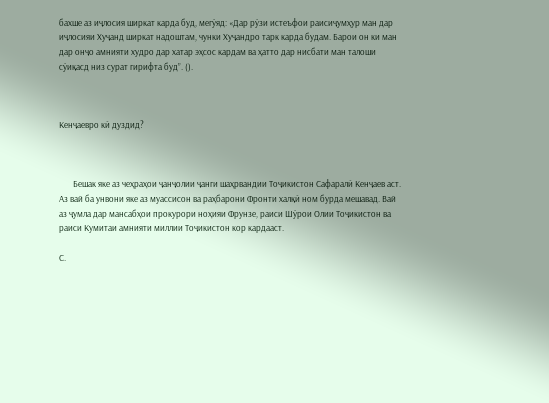бахше аз иҷлосия ширкат карда буд, мегӯяд: «Дар рӯзи истеъфои раисиҷумҳур ман дар иҷлосияи Хуҷанд ширкат надоштам, чунки Хуҷандро тарк карда будам. Барои он ки ман дар онҷо амнияти худро дар хатар эҳсос кардам ва ҳатто дар нисбати ман талоши сӯиқасд низ сурат гирифта буд”. ().



Кенҷаевро кӣ дуздид?



       Бешак яке аз чеҳраҳои ҷанҷолии ҷанги шаҳрвандии Тоҷикистон Сафаралӣ Кенҷаев аст. Аз вай ба унвони яке аз муассисон ва раҳбарони Фронти халқӣ ном бурда мешавад. Вай аз ҷумла дар мансабҳои прокурори ноҳияи Фрунзе, раиси Шӯрои Олии Тоҷикистон ва раиси Кумитаи амнияти миллии Тоҷикистон кор кардааст.

С.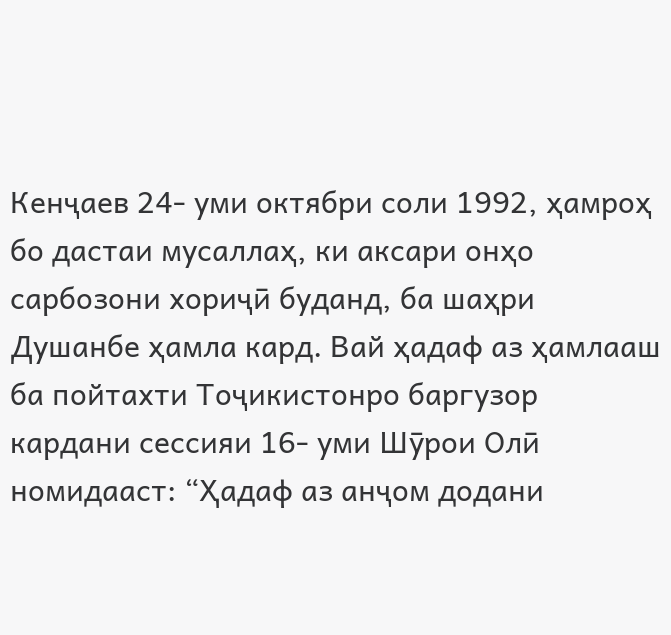Кенҷаев 24- уми октябри соли 1992, ҳамроҳ бо дастаи мусаллаҳ, ки аксари онҳо сарбозони хориҷӣ буданд, ба шаҳри Душанбе ҳамла кард. Вай ҳадаф аз ҳамлааш ба пойтахти Тоҷикистонро баргузор кардани сессияи 16- уми Шӯрои Олӣ номидааст: “Ҳадаф аз анҷом додани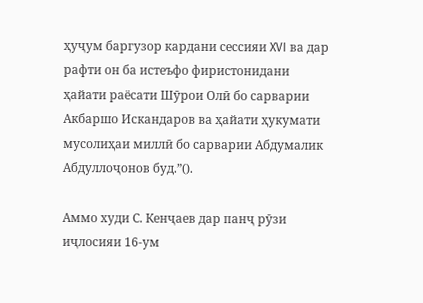ҳуҷум баргузор кардани сессияи XVI ва дар рафти он ба истеъфо фиристонидани ҳайати раёсати Шӯрои Олӣ бо сарварии Акбаршо Искандаров ва ҳайати ҳукумати мусолиҳаи миллӣ бо сарварии Абдумалик Абдуллоҷонов буд.”().

Аммо худи С. Кенҷаев дар панҷ рӯзи иҷлосияи 16-ум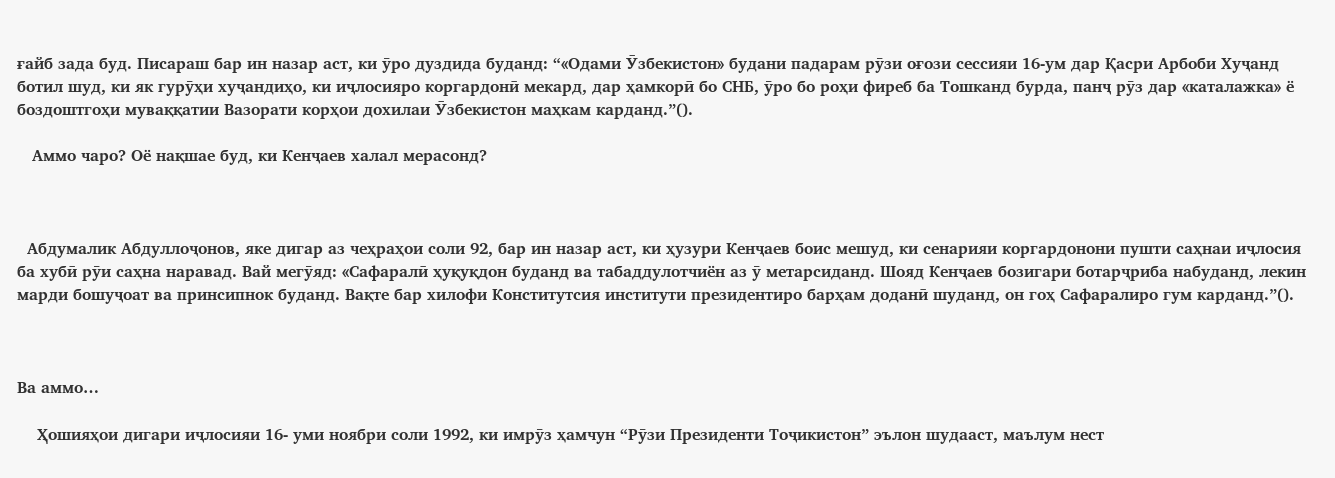ғайб зада буд. Писараш бар ин назар аст, ки ӯро дуздида буданд: “«Одами Ӯзбекистон» будани падарам рӯзи оғози сессияи 16-ум дар Қасри Арбоби Хуҷанд ботил шуд, ки як гурӯҳи хуҷандиҳо, ки иҷлосияро коргардонӣ мекард, дар ҳамкорӣ бо СНБ, ӯро бо роҳи фиреб ба Тошканд бурда, панҷ рӯз дар «каталажка» ё боздоштгоҳи муваққатии Вазорати корҳои дохилаи Ӯзбекистон маҳкам карданд.”().

   Аммо чаро? Оё нақшае буд, ки Кенҷаев халал мерасонд?



  Абдумалик Абдуллоҷонов, яке дигар аз чеҳраҳои соли 92, бар ин назар аст, ки ҳузури Кенҷаев боис мешуд, ки сенарияи коргардонони пушти саҳнаи иҷлосия ба хубӣ рӯи саҳна наравад. Вай мегӯяд: «Сафаралӣ ҳуқуқдон буданд ва табаддулотчиён аз ӯ метарсиданд. Шояд Кенҷаев бозигари ботарҷриба набуданд, лекин марди бошуҷоат ва принсипнок буданд. Вақте бар хилофи Конститутсия институти президентиро барҳам доданӣ шуданд, он гоҳ Сафаралиро гум карданд.”().



Ва аммо…

    Ҳошияҳои дигари иҷлосияи 16- уми ноябри соли 1992, ки имрӯз ҳамчун “Рӯзи Президенти Тоҷикистон” эълон шудааст, маълум нест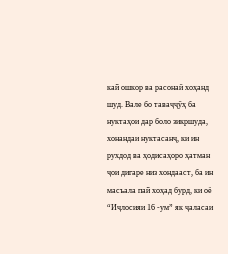кай ошкор ва расонаӣ хоҳанд шуд. Вале бо таваҷҷӯҳ ба нуктаҳои дар боло зикршуда, хонандаи нуктасанҷ, ки ин рухдод ва ҳодисаҳоро ҳатман  ҷои дигаре низ хондааст, ба ин масъала пай хоҳад бурд, ки оё “Иҷлосияи 16 -ум” як ҷаласаи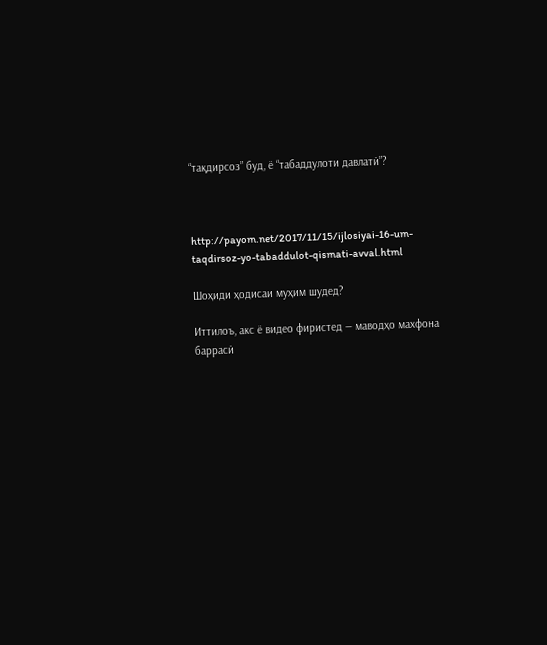“тақдирсоз” буд, ё “табаддулоти давлатӣ”?



http://payom.net/2017/11/15/ijlosiyai-16-um-taqdirsoz-yo-tabaddulot-qismati-avval.html

Шоҳиди ҳодисаи муҳим шудед?

Иттилоъ, акс ё видео фиристед — маводҳо махфона баррасӣ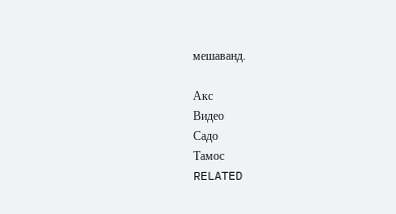мешаванд.

Акс
Видео
Садо
Тамос
RELATED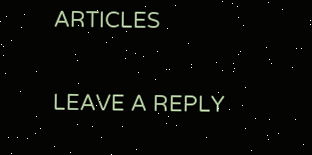ARTICLES

LEAVE A REPLY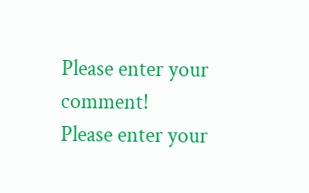Please enter your comment!
Please enter your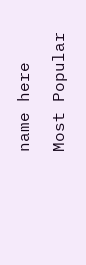name here

Most Popular